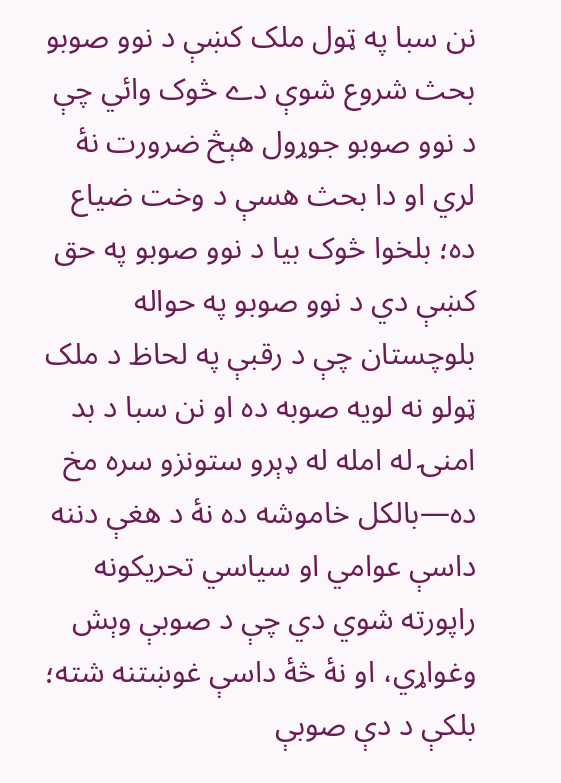نن سبا په ټول ملک کښې د نوو صوبو بحث شروع شوې دے څوک وائي چې د نوو صوبو جوړول هېڅ ضرورت نۀ لري او دا بحث هسې د وخت ضیاع ده؛ بلخوا څوک بیا د نوو صوبو په حق کښې دي د نوو صوبو په حواله بلوچستان چې د رقبې په لحاظ د ملک ټولو نه لويه صوبه ده او نن سبا د بد امنۍ له امله له ډېرو ستونزو سره مخ ده—بالکل خاموشه ده نۀ د هغې دننه داسې عوامي او سياسي تحريکونه راپورته شوي دي چې د صوبې وېش وغواړي، او نۀ څۀ داسې غوښتنه شته؛ بلکې د دې صوبې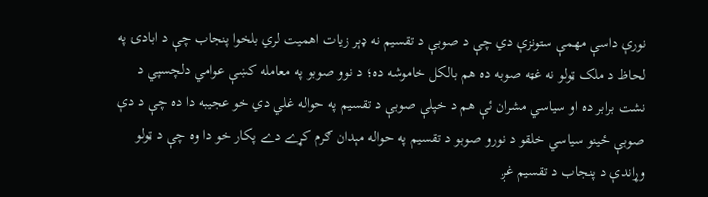نورې داسې مهمې ستونزې دي چې د صوبې د تقسیم نه ډېر زیات اهمیت لري بلخوا پنجاب چې د ابادۍ په لحاظ د ملک ټولو نه غټه صوبه ده هم بالکل خاموشه ده؛ د نوو صوبو په معامله کښې عوامي دلچسپي د نشت برابر ده او سياسي مشران ئې هم د خپلې صوبې د تقسیم په حواله غلي دي خو عجيبه دا ده چې د دې صوبې ځينو سياسي خلقو د نورو صوبو د تقسیم په حواله مېدان ګرم کړے دے پکار خو دا وه چې د ټولو وړاندې د پنجاب د تقسیم غږ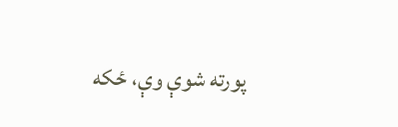پورته شوې وې، ځکه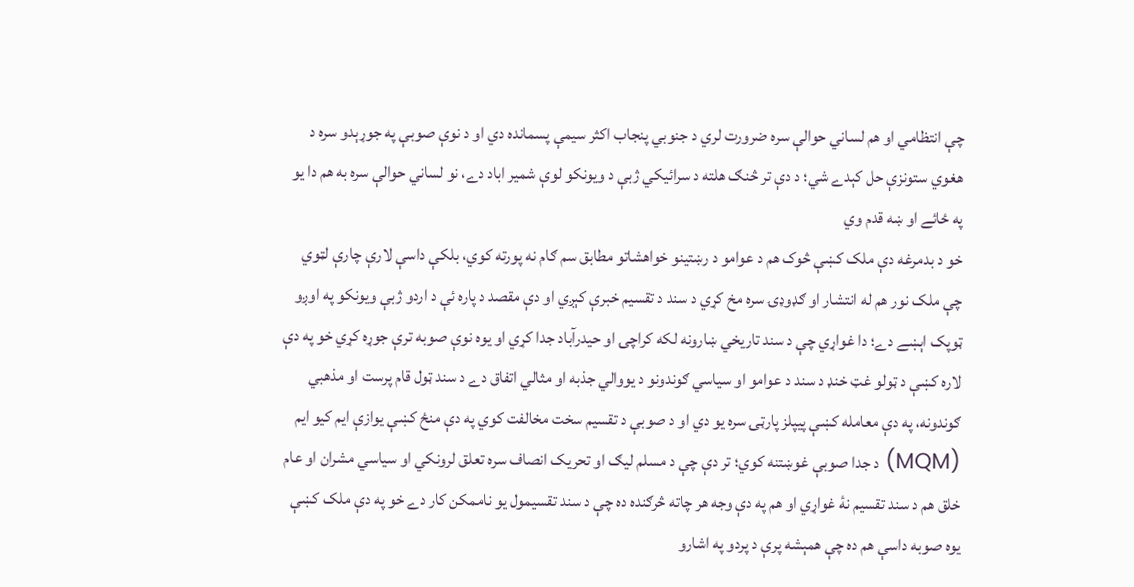چې انتظامي او هم لساني حوالې سره ضرورت لري د جنوبي پنجاب اکثر سیمې پسمانده دي او د نوې صوبې په جوړېدو سره د هغوي ستونزې حل کېدے شي؛ د دې تر څنګ هلته د سرائيکي ژبې د ويونکو لوې شمیر اباد دے، نو لساني حوالې سره به هم دا یو په ځائے او ښه قدم وي
خو د بدمرغه دې ملک کښې څوک هم د عوامو د رښتینو خواهشاتو مطابق سم ګام نه پورته کوي، بلکې داسې لارې چارې لټوي چې ملک نور هم له انتشار او ګډوډۍ سره مخ کړي د سند د تقسیم خبرې کېږي او دې مقصد د پاره ئې د اردو ژبې ويونکو په اوږو ټوپک اېښے دے؛ دا غواړي چې د سند تاریخي ښارونه لکه کراچۍ او حیدرآباد جدا کړي او يوه نوې صوبه ترې جوړه کړي خو په دې لاره کښې د ټولو غټ خنډ د سند د عوامو او سياسي ګوندونو د يووالي جذبه او مثالي اتفاق دے د سند ټول قام پرست او مذهبي ګوندونه، په دې معامله کښې پيپلز پارټۍ سره یو دي او د صوبې د تقسیم سخت مخالفت کوي په دې منځ کښې یوازې ایم کیو ایم (MQM) د جدا صوبې غوښتنه کوي؛ تر دې چې د مسلم ليګ او تحريک انصاف سره تعلق لرونکي او سیاسي مشران او عام خلق هم د سند تقسیم نۀ غواړي او هم په دې وجه هر چاته څرګنده ده چې د سند تقسیمول یو ناممکن کار دے خو په دې ملک کښې يوه صوبه داسې هم ده چې همېشه پرې د پردو په اشارو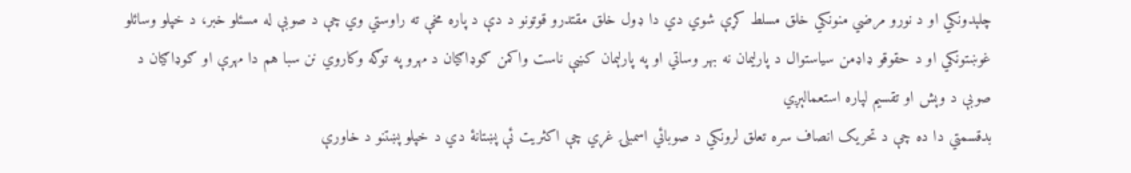چلېدونکي او د نورو مرضي منونکي خلق مسلط کړې شوي دي دا ډول خلق مقتدرو قوتونو د دې د پاره مخې ته راوستي وي چې د صوبې له مسئلو خبر، د خپلو وسائلو غوښتونکي او د حقوقو ډاډمن سياستوال د پارليمان نه بهر وساتي او په پارلېمان کښې ناست واکمن ګوډاګیان د مهرو په توګه وکاروي نن سبا هم دا مهرې او ګوډاګیان د صوبې د وېش او تقسیم لپاره استعمالېږي
بدقسمتي دا ده چې د تحريک انصاف سره تعلق لرونکي د صوبائي اسمبلۍ غړي چې اکثريت ئې پښتانۀ دي د خپلو پښتنو د خاورې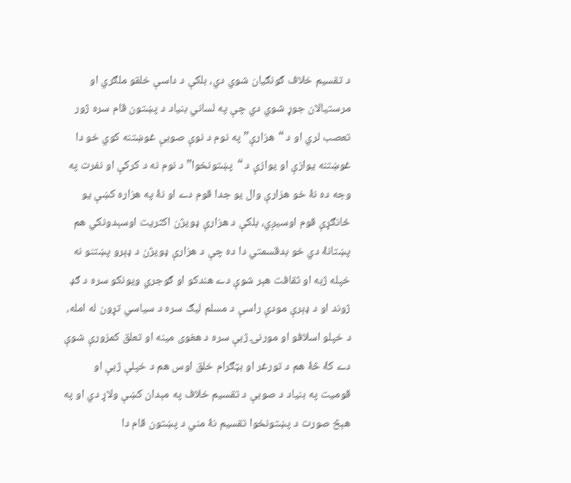د تقسیم خلاف ګونګیان شوي دي، بلکې د داسې خلقو ملګري او مرستيالان جوړ شوي دي چې په لساني بنياد د پښتون قام سره ژور تعصب لري او د “هزارې” په نوم د نوې صوبې غوښتنه کوي خو دا غوښتنه یوازې او یوازې د “پښتونخوا” د نوم نه د کرکې او نفرت په وجه ده نۀ خو هزارې وال يو جدا قوم دے او نۀ په هزاره کښې يو ځانګړې قوم اوسیږي، بلکې د هزارې ډويژن اکثريت اوسېدونکي هم پښتانۀ دي خو بدقسمتي دا ده چې د هزارې ډويژن د ډېرو پښتنو نه خپله ژبه او ثقافت هېر شوې دے هندکو او ګوجري ويونکو سره د ګډ ژوند او د ډېرې مودې راسې د مسلم ليګ سره د سياسي تړون له امله، د خپلو اسلافو او مورنۍ ژبې سره د هغوی مینه او تعلق کمزورې شوې دے کۀ څۀ هم د تورغر او بټګرام خلق اوس هم د خپلې ژبې او قومیت په بنیاد د صوبې د تقسیم خلاف په مېدان کښې ولاړ دي او په هېڅ صورت د پښتونخوا تقسیم نۀ مني د پښتون قام دا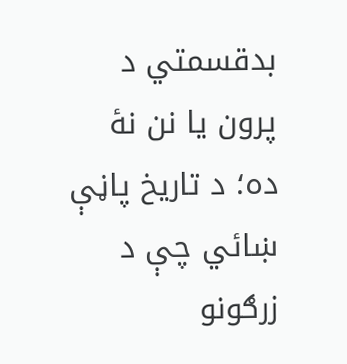بدقسمتي د پرون یا نن نۀ ده؛ د تاريخ پاڼې ښائي چې د زرګونو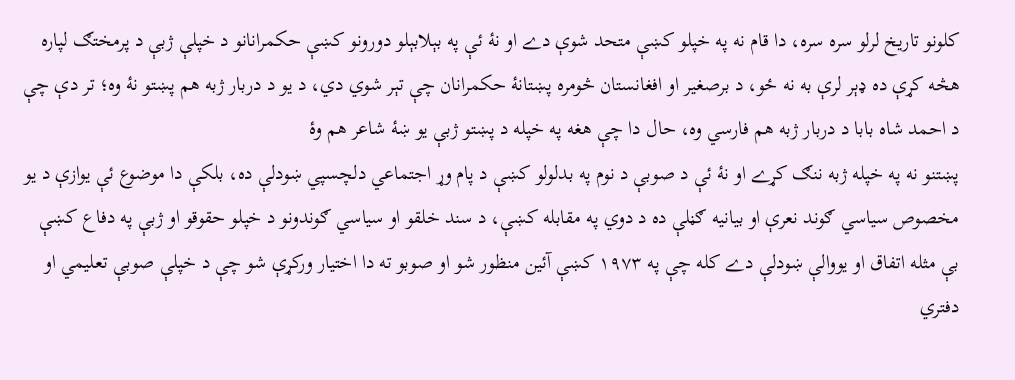کلونو تاريخ لرلو سره سره، دا قام نه په خپلو کښې متحد شوې دے او نۀ ئې په بېلابېلو دورونو کښې حکمرانانو د خپلې ژبې د پرمختګ لپاره هڅه کړې ده ډېر لرې به نه ځو، د برصغير او افغانستان څومره پښتانۀ حکمرانان چې تېر شوي دي، د یو د دربار ژبه هم پښتو نۀ وه؛ تر دې چې د احمد شاه بابا د دربار ژبه هم فارسي وه، حال دا چې هغه په خپله د پښتو ژبې یو ښۀ شاعر هم وۀ
پښتنو نه په خپله ژبه ننګ کړے او نۀ ئې د صوبې د نوم په بدلولو کښې د پام وړ اجتماعي دلچسپي ښودلې ده، بلکې دا موضوع ئې یوازې د یو مخصوص سياسي ګوند نعرې او بیانیه ګڼلې ده د دوي په مقابله کښې، د سند خلقو او سياسي ګوندونو د خپلو حقوقو او ژبې په دفاع کښې بې مثله اتفاق او یووالې ښودلې دے کله چې په ۱۹۷۳ کښې آئين منظور شو او صوبو ته دا اختيار ورکړې شو چې د خپلې صوبې تعليمي او دفتري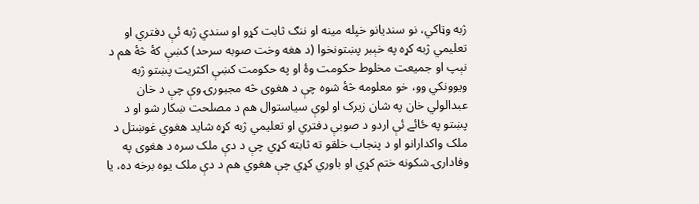ژبه وټاکي، نو سنديانو خپله مینه او ننګ ثابت کړو او سندي ژبه ئې دفتري او تعليمي ژبه کړه په خېبر پښتونخوا (د هغه وخت صوبه سرحد) کښې کۀ څۀ هم د نېپ او جميعت مخلوط حکومت وۀ او په حکومت کښې اکثريت پښتو ژبه ويوونکي وو، خو معلومه څۀ شوه چې د هغوی څه مجبورۍ وې چې د خان عبدالولي خان په شان زيرک او لوې سياستوال هم د مصلحت ښکار شو او د پښتو په ځائے ئې اردو د صوبې دفتري او تعليمي ژبه کړه شاید هغوي غوښتل د ملک واکدارانو او د پنجاب خلقو ته ثابته کړي چې د دې ملک سره د هغوی په وفادارۍ شکونه ختم کړي او باوري کړي چې هغوي هم د دې ملک یوه برخه ده، یا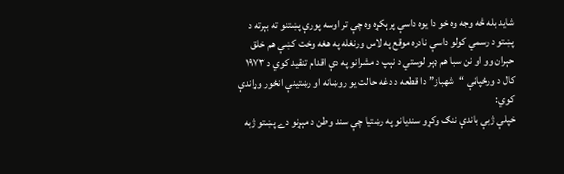شاید بله څه وجه وه خو دا یوه داسې پرېکړه وه چې تر اوسه پورې پښتنو ته بېرته د پښتو د رسمي کولو داسې نادره موقع په لاس ورنغله په هغه وخت کښې هم خلق حېران وو او نن سبا هم ډېر لوستي د نېپ د مشرانو په دې اقدام تنقيد کوي د ۱۹۷۳ کال د ورځپاڼې “شهباز” دا قطعه د دغه حالت يو روښانه او رښتینې انځور وړاندې کوي:
خپلې ژبې باندې ننګ وکړو سنديانو په رښتیا چې سند وطن د مېړنو دے پښتو ژبه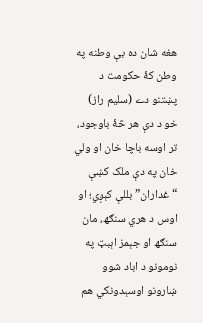هغه شان ده بې وطنه په وطن کۀ حکومت د پښتنو دے (سليم راز)
خو د دې هر څۀ باوجود، تر اوسه باچا خان او ولي خان په دې ملک کښې “غداران” بللې کېږي؛ او اوس د هري سنګھ، مان سنګھ او جېمز اېبټ په نومونو د اباد شوو ښارونو اوسېدونکي هم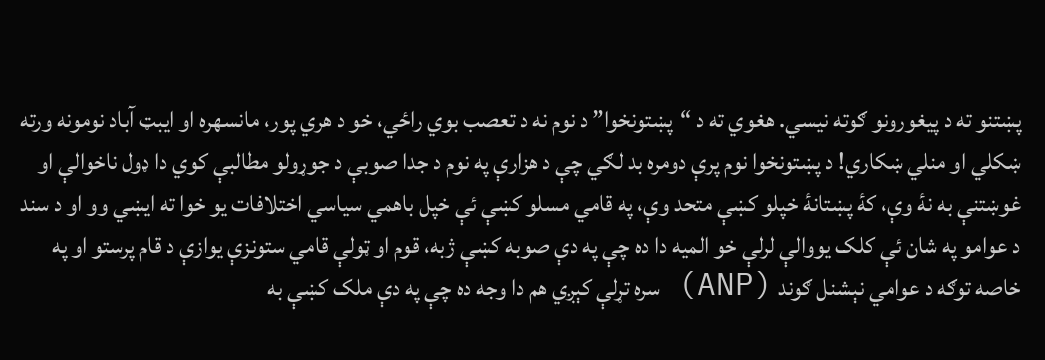پښتنو ته د پیغورونو ګوته نیسي. هغوي ته د “پښتونخوا” د نوم نه د تعصب بوي راځي، خو د هري پور، مانسهره او ایبټ آباد نومونه ورته ښکلي او منلي ښکاري! د پښتونخوا نوم پرې دومره بد لګي چې د هزارې په نوم د جدا صوبې د جوړولو مطالبې کوي دا ډول ناخوالې او غوښتنې به نۀ وې، کۀ پښتانۀ خپلو کښې متحد وې، په قامي مسلو کښې ئې خپل باهمي سياسي اختلافات يو خوا ته ایښي وو او د سند د عوامو په شان ئې کلک یووالې لرلې خو المیه دا ده چې په دې صوبه کښې ژبه، قوم او ټولې قامي ستونزې یوازې د قام پرستو او په خاصه توګه د عوامي نېشنل ګوند (ANP) سره تړلې کېږي هم دا وجه ده چې په دې ملک کښې به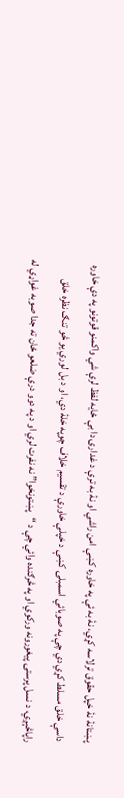پښتانۀ نۀ خپل حقوق ترلاسه کړي، نۀ به ئې په خاوره کښې امن راشي او نۀ به ترې د غدارۍ دا بې ځایه لفظ لرې شي واکمنو قوتونو په دې خاوره داسې خلق مسلط کړي دي چې په صوبائي اسمبلۍ کښې د خپلې خاورې د تقسیم خلاف چوپه خلۀ دي، او د بل لوري یو څو تنګ نظره خلق راپاڅېږي، د نسل پرستۍ پیغورونه ورکوي او په څرګنده وائي چې د “پښتونخوا” نه نفرت لري او د په دوو درې ضلعو ځان ته جدا صوبه غواړي له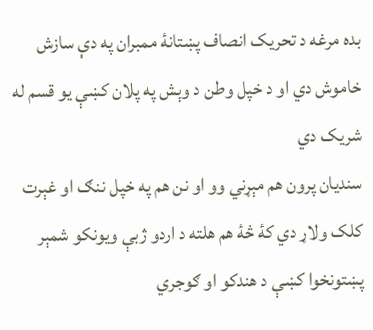بده مرغه د تحريک انصاف پښتانۀ ممبران په دې سازش خاموش دي او د خپل وطن د وېش په پلان کښې یو قسم له شريک دي
سنديان پرون هم مېړني وو او نن هم په خپل ننګ او غېرت کلک ولاړ دي کۀ څۀ هم هلته د اردو ژبې ويونکو شمېر پښتونخوا کښې د هندکو او ګوجري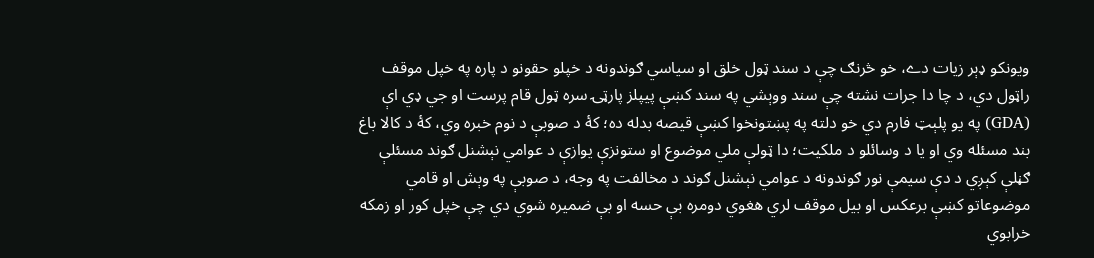ویونکو ډېر زیات دے، خو څرنګ چې د سند ټول خلق او سیاسي ګوندونه د خپلو حقونو د پاره په خپل موقف راټول دي، د چا دا جرات نشته چې سند ووېشي په سند کښې پيپلز پارټۍ سره ټول قام پرست او جي ډي اې (GDA) په يو پلېټ فارم دي خو دلته په پښتونخوا کښې قیصه بدله ده؛ کۀ د صوبې د نوم خبره وي، کۀ د کالا باغ بند مسئله وي او یا د وسائلو د ملکیت؛ دا ټولې ملي موضوع او ستونزې یوازې د عوامي نېشنل ګوند مسئلې ګڼلې کېږي د دې سیمې نور ګوندونه د عوامي نېشنل ګوند د مخالفت په وجه، د صوبې په وېش او قامي موضوعاتو کښې برعکس او بیل موقف لري هغوي دومره بې حسه او بې ضميره شوي دي چې خپل کور او زمکه خرابوي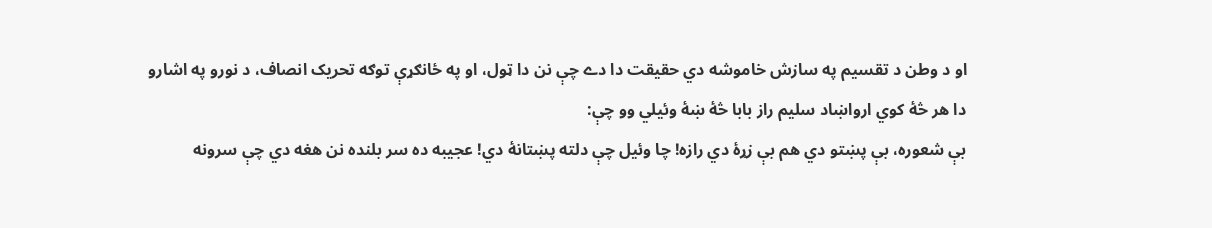او د وطن د تقسیم په سازش خاموشه دي حقیقت دا دے چې نن دا ټول، او په ځانګړې توګه تحريک انصاف، د نورو په اشارو دا هر څۀ کوي ارواښاد سلیم راز بابا څۀ ښۀ وئیلي وو چې:
بې شعوره، بې پښتو دي هم بې زړۀ دي رازه! چا وئيل چې دلته پښتانۀ دي! عجيبه ده سر بلنده نن هغه دي چې سرونه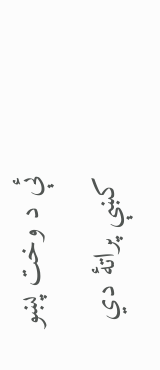ئې د وخت پښو کښې پراتۀ دي